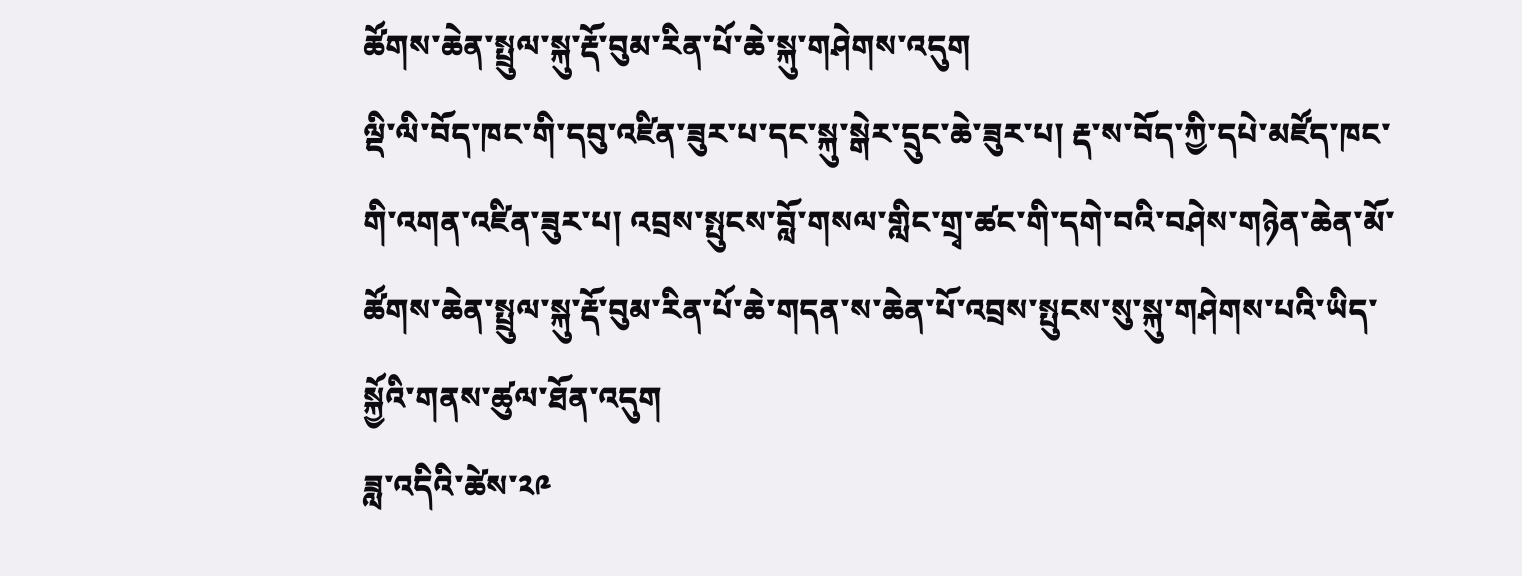ཚོགས་ཆེན་སྤྲུལ་སྐུ་རྡོ་བུམ་རིན་པོ་ཆེ་སྐུ་གཤེགས་འདུག
ལྡི་ལི་བོད་ཁང་གི་དབུ་འཛིན་ཟུར་པ་དང་སྐུ་སྒེར་དྲུང་ཆེ་ཟུར་པ། རྡ་ས་བོད་ཀྱི་དཔེ་མཛོད་ཁང་གི་འགན་འཛིན་ཟུར་པ། འབྲས་སྤུངས་བློ་གསལ་གླིང་གྲྭ་ཚང་གི་དགེ་བའི་བཤེས་གཉེན་ཆེན་མོ་ཚོགས་ཆེན་སྤྲུལ་སྐུ་རྡོ་བུམ་རིན་པོ་ཆེ་གདན་ས་ཆེན་པོ་འབྲས་སྤུངས་སུ་སྐུ་གཤེགས་པའི་ཡིད་སྐྱོའི་གནས་ཚུལ་ཐོན་འདུག
ཟླ་འདིའི་ཚེས་༢༩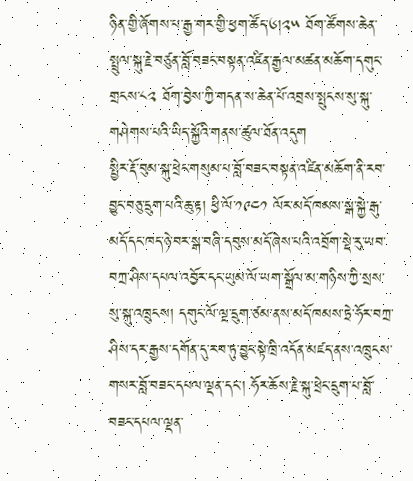ཉིན་གྱི་ཞོགས་པ་རྒྱ་གར་གྱི་ཕྱག་ཚོད་༦།༢༥ ཐོག་ཚོགས་ཆེན་སྤྲུལ་སྐུ་རྗེ་བཙུན་བློ་བཟང་བསྟན་འཛིན་རྒྱལ་མཚན་མཆོག་དགུང་གྲངས་༨༢ ཐོག་བྱེས་ཀྱི་གདན་ས་ཆེན་པོ་འབྲས་སྤུངས་སུ་སྐུ་གཤེགས་པའི་ཡིད་སྐྱོའི་གནས་ཚུལ་ཐོན་འདུག
སྤྱིར་རྡོ་བུམ་སྐུ་ཕྲེང་གསུམ་པ་བློ་བཟང་བསྟན་འཛིན་མཆོག་ནི་རབ་བྱུང་བཅུ་དྲུག་པའི་ཆུ་རྟ། ཕྱི་ལོ་༡༩༤༡ ལོར་མདོ་ཁམས་སྒ་སྐྱེ་རྒུ་མདོ་དང་ཁད་ཉེ་བར་སྒ་བཞི་དབུས་མདོ་ཞེས་པའི་འབྲོག་སྡེ་རུ་ཡབ་བཀྲ་ཤིས་དཔལ་འབྱོར་དང་ཡུམ་ལོ་ཡག་སྒྲོལ་མ་གཉིས་ཀྱི་སྲས་སུ་སྐུ་འཁྲུངས། དགུང་ལོ་ལྔ་དྲུག་ཙམ་ནས་མདོ་ཁམས་ཏྲེ་ཧོར་བཀྲ་ཤིས་དར་རྒྱས་དགོན་དུ་རབ་ཏུ་བྱུང་སྟེ་ཁྲི་འདོན་མཛད་ནས་འཁྲུངས་གསར་བློ་བཟང་དཔལ་ལྡན་དང་། ཧོར་ཆོས་རྗེ་སྐུ་ཕྲེང་དྲུག་པ་བློ་བཟང་དཔལ་ལྡན་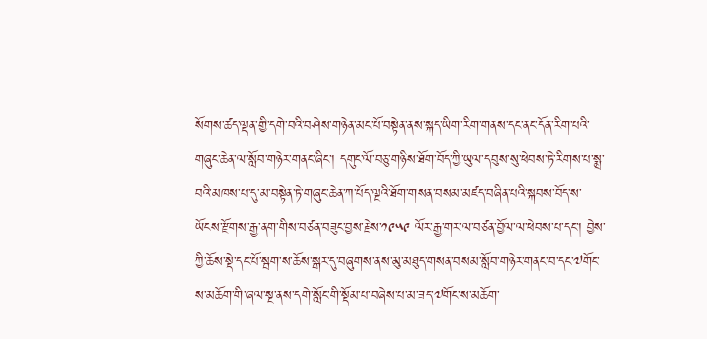སོགས་ཚད་ལྡན་གྱི་དགེ་བའི་བཤེས་གཉེན་མང་པོ་བསྟེན་ནས་སྐད་ཡིག་རིག་གནས་དང་ནང་དོན་རིག་པའི་གཞུང་ཆེན་ལ་སློབ་གཉེར་གནང་ཞིང་། དགུང་ལོ་བཅུ་གཉིས་ཐོག་བོད་ཀྱི་ཡུལ་དབུས་སུ་ཕེབས་ཏེ་རིགས་པ་སྨྲ་བའི་མཁས་པ་དུ་མ་བསྟེན་ཏེ་གཞུང་ཆེན་ཀ་པོད་ལྔའི་ཐོག་གསན་བསམ་མཛད་བཞིན་པའི་སྐབས་བོད་ས་ཡོངས་རྫོགས་རྒྱ་ནག་གིས་བཙན་བཟུང་བྱས་རྗེས་༡༩༥༩ ལོར་རྒྱ་གར་ལ་བཙན་བྱོལ་ལ་ཕེབས་པ་དང་། བྱེས་ཀྱི་ཆོས་སྡེ་དང་པོ་སྦག་ས་ཆོས་སྒར་དུ་བཞུགས་ནས་མུ་མཐུད་གསན་བསམ་སློབ་གཉེར་གནང་བ་དང་༧གོང་ས་མཆོག་གི་ཞལ་སྔ་ནས་དགེ་སློང་གི་སྡོམ་པ་བཞེས་པ་མ་ཟད་༧གོང་ས་མཆོག་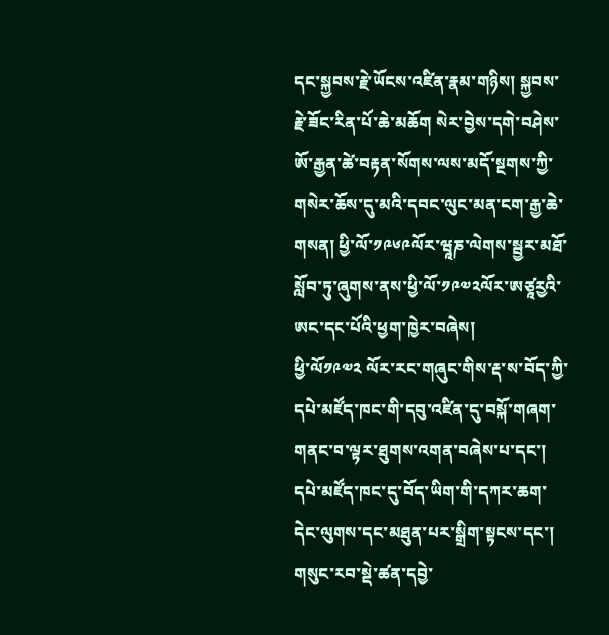དང་སྐྱབས་རྗེ་ཡོངས་འཛིན་རྣམ་གཉིས། སྐྱབས་རྗེ་ཟོང་རིན་པོ་ཆེ་མཆོག སེར་བྱེས་དགེ་བཤེས་ཨོ་རྒྱན་ཚེ་བརྟན་སོགས་ལས་མདོ་སྔགས་ཀྱི་གསེར་ཆོས་དུ་མའི་དབང་ལུང་མན་ངག་རྒྱ་ཆེ་གསན། ཕྱི་ལོ་༡༩༦༩ལོར་ཝཱཎ་ལེགས་སྦྱར་མཐོ་སློབ་ཏུ་ཞུགས་ནས་ཕྱི་ལོ་༡༩༧༢ལོར་ཨཙཱརྱའི་ཨང་དང་པོའི་ཕྱག་ཁྱེར་བཞེས།
ཕྱི་ལོ༡༩༧༢ ལོར་རང་གཞུང་གིས་རྡ་ས་བོད་ཀྱི་དཔེ་མཛོད་ཁང་གི་དབུ་འཛིན་དུ་བསྐོ་གཞག་གནང་བ་ལྟར་ཐུགས་འགན་བཞེས་པ་དང་། དཔེ་མཛོད་ཁང་དུ་བོད་ཡིག་གི་དཀར་ཆག་དེང་ལུགས་དང་མཐུན་པར་སྒྲིག་སྟངས་དང་། གསུང་རབ་སྡེ་ཚན་དབྱེ་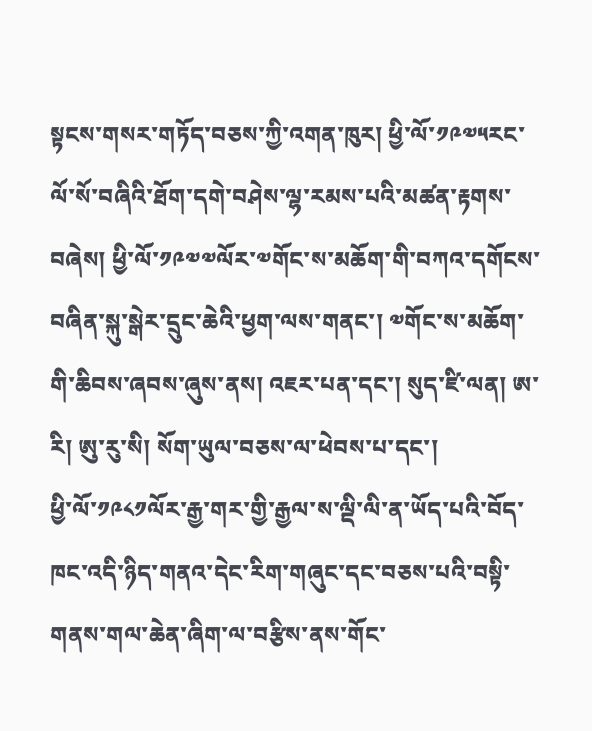སྟངས་གསར་གཏོད་བཅས་ཀྱི་འགན་ཁུར། ཕྱི་ལོ་༡༩༧༥རང་ལོ་སོ་བཞིའི་ཐོག་དགེ་བཤེས་ལྷ་རམས་པའི་མཚན་རྟགས་བཞེས། ཕྱི་ལོ་༡༩༧༧ལོར་༧གོང་ས་མཆོག་གི་བཀའ་དགོངས་བཞིན་སྐུ་སྒེར་དྲུང་ཆེའི་ཕྱག་ལས་གནང་། ༧གོང་ས་མཆོག་གི་ཆིབས་ཞབས་ཞུས་ནས། འཇར་པན་དང་། སུད་ཛི་ལན། ཨ་རི། ཨུ་རུ་སི། སོག་ཡུལ་བཅས་ལ་ཕེབས་པ་དང་།
ཕྱི་ལོ་༡༩༨༡ལོར་རྒྱ་གར་གྱི་རྒྱལ་ས་ལྡི་ལི་ན་ཡོད་པའི་བོད་ཁང་འདི་ཉིད་གནའ་དེང་རིག་གཞུང་དང་བཅས་པའི་བསྟི་གནས་གལ་ཆེན་ཞིག་ལ་བརྩིས་ནས་གོང་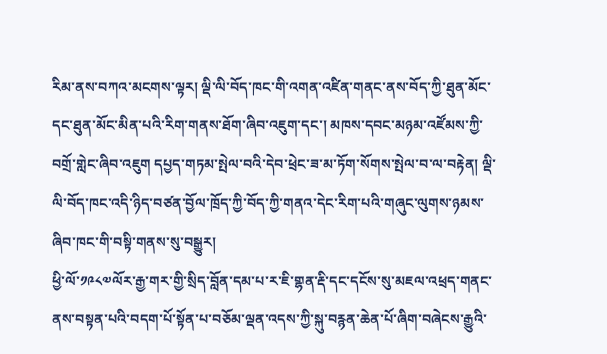རིམ་ནས་བཀའ་མངགས་ལྟར། ལྡི་ལི་བོད་ཁང་གི་འགན་འཛིན་གནང་ནས་བོད་ཀྱི་ཐུན་མོང་དང་ཐུན་མོང་མིན་པའི་རིག་གནས་ཐོག་ཞིབ་འཇུག་དང་། མཁས་དབང་མཉམ་འཛོམས་ཀྱི་བགྲོ་གླེང་ཞིབ་འཇུག དཔྱད་གཏམ་སྤེལ་བའི་དེབ་ཕྲེང་ཟ་མ་ཏོག་སོགས་སྤེལ་བ་ལ་བརྟེན། ལྡི་ལི་བོད་ཁང་འདི་ཉིད་བཙན་བྱོལ་ཁྲོད་ཀྱི་བོད་ཀྱི་གནའ་དེང་རིག་པའི་གཞུང་ལུགས་ཉམས་ཞིབ་ཁང་གི་བསྟི་གནས་སུ་བསྒྱུར།
ཕྱི་ལོ་༡༩༨༧ལོར་རྒྱ་གར་གྱི་སྲིད་བློན་དམ་པ་ར་ཇི་གྷན་རྡི་དང་དངོས་སུ་མཇལ་འཕྲད་གནང་ནས་བསྟན་པའི་བདག་པོ་སྟོན་པ་བཅོམ་ལྡན་འདས་ཀྱི་སྐུ་བརྙན་ཆེན་པོ་ཞིག་བཞེངས་རྒྱུའི་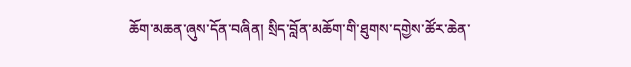ཆོག་མཆན་ཞུས་དོན་བཞིན། སྲིད་བློན་མཆོག་གི་ཐུགས་དགྱེས་ཚོར་ཆེན་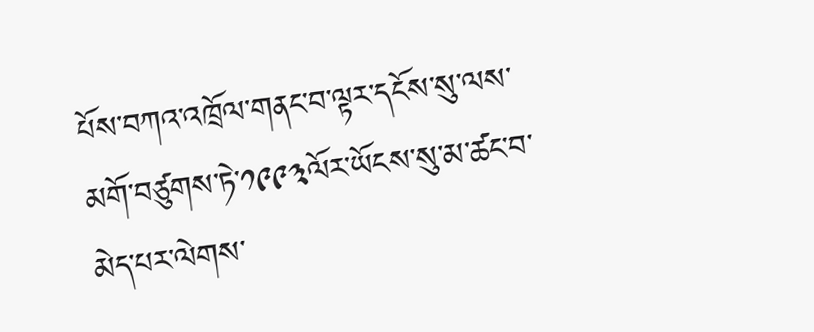པོས་བཀའ་འཁྲོལ་གནང་བ་ལྟར་དངོས་སུ་ལས་མགོ་བཙུགས་ཏེ་༡༩༩༣ལོར་ཡོངས་སུ་མ་ཚང་བ་མེད་པར་ལེགས་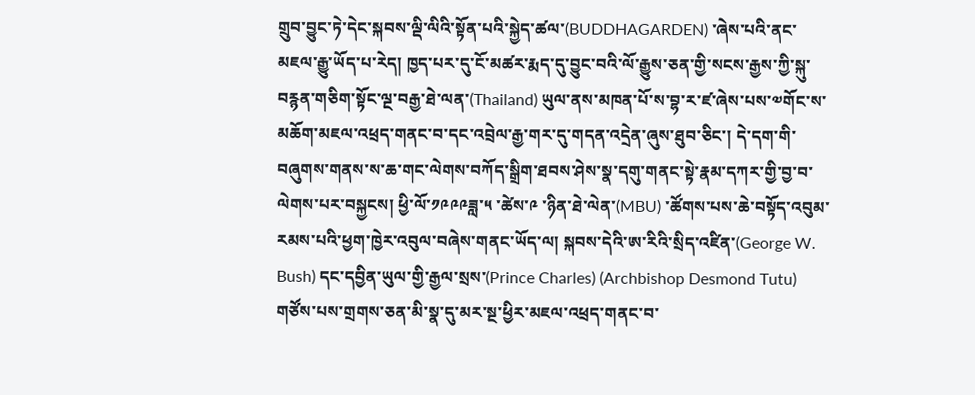གྲུབ་བྱུང་ཏེ་དེང་སྐབས་ལྡི་ལིའི་སྟོན་པའི་སྐྱེད་ཚལ་(BUDDHAGARDEN) ་ཞེས་པའི་ནང་མཇལ་རྒྱུ་ཡོད་པ་རེད། ཁྱད་པར་དུ་ངོ་མཚར་རྨད་དུ་བྱུང་བའི་ལོ་རྒྱུས་ཅན་གྱི་སངས་རྒྱས་ཀྱི་སྐུ་བརྙན་གཅིག་སྟོང་ལྔ་བརྒྱ་ཐེ་ལན་(Thailand) ཡུལ་ནས་མཁན་པོ་ས་བྷ་ར་ཛ་ཞེས་པས་༧གོང་ས་མཆོག་མཇལ་འཕྲད་གནང་བ་དང་འབྲེལ་རྒྱ་གར་དུ་གདན་འདྲེན་ཞུས་ཐུབ་ཅིང་། དེ་དག་གི་བཞུགས་གནས་ས་ཆ་གང་ལེགས་བཀོད་སྒྲིག་ཐབས་ཤེས་སྣ་དགུ་གནང་སྟེ་རྣམ་དཀར་གྱི་བྱ་བ་ལེགས་པར་བསྐྱངས། ཕྱི་ལོ་༡༩༩༩ཟླ་༥ ་ཚེས་༩ ་ཉིན་ཐེ་ལེན་(MBU) ་ཚོགས་པས་ཆེ་བསྟོད་འབུམ་རམས་པའི་ཕྱག་ཁྱེར་འབུལ་བཞེས་གནང་ཡོད་ལ། སྐབས་དེའི་ཨ་རིའི་སྲིད་འཛིན་(George W. Bush) དང་དབྱིན་ཡུལ་གྱི་རྒྱལ་སྲས་(Prince Charles) (Archbishop Desmond Tutu) གཙོས་པས་གྲགས་ཅན་མི་སྣ་དུ་མར་སྔ་ཕྱིར་མཇལ་འཕྲད་གནང་བ་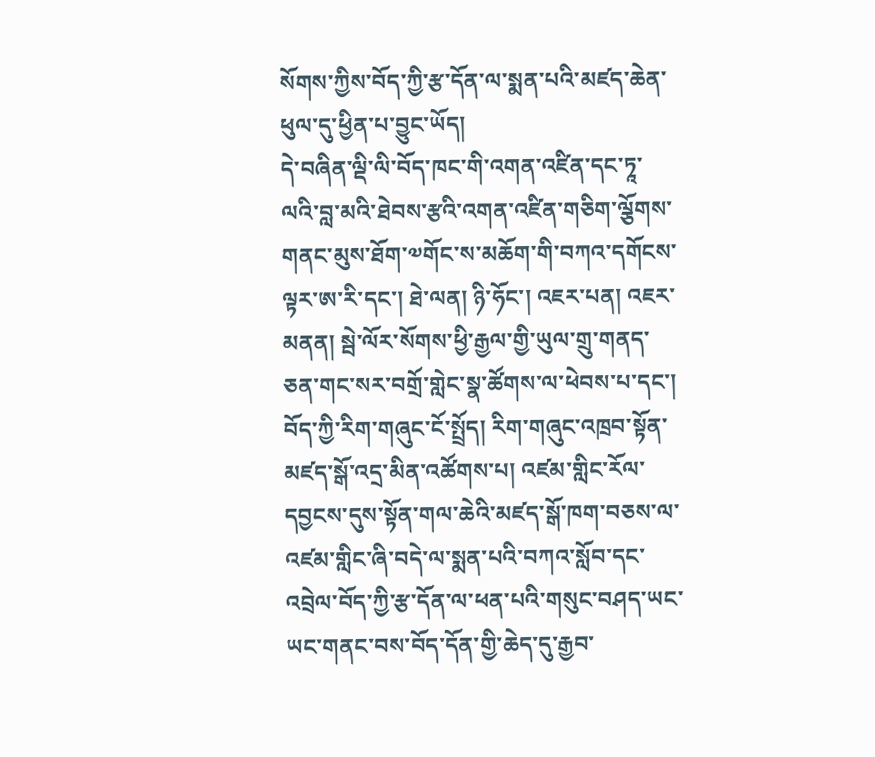སོགས་ཀྱིས་བོད་ཀྱི་རྩ་དོན་ལ་སྨན་པའི་མཛད་ཆེན་ཕུལ་དུ་ཕྱིན་པ་བྱུང་ཡོད།
དེ་བཞིན་ལྡི་ལི་བོད་ཁང་གི་འགན་འཛིན་དང་ཏཱ་ལའི་བླ་མའི་ཐེབས་རྩའི་འགན་འཛིན་གཅིག་ལྕོགས་གནང་མུས་ཐོག་༧གོང་ས་མཆོག་གི་བཀའ་དགོངས་ལྟར་ཨ་རི་དང་། ཐེ་ལན། ཉི་ཧོང་། འཇར་པན། འཇར་མནན། སྦེ་ལོར་སོགས་ཕྱི་རྒྱལ་གྱི་ཡུལ་གྲུ་གནད་ཅན་གང་སར་བགྲོ་གླེང་སྣ་ཚོགས་ལ་ཕེབས་པ་དང་། བོད་ཀྱི་རིག་གཞུང་ངོ་སྤྲོད། རིག་གཞུང་འཁྲབ་སྟོན་མཛད་སྒོ་འདྲ་མིན་འཚོགས་པ། འཛམ་གླིང་རོལ་དབྱངས་དུས་སྟོན་གལ་ཆེའི་མཛད་སྒོ་ཁག་བཅས་ལ་འཛམ་གླིང་ཞི་བདེ་ལ་སྨན་པའི་བཀའ་སློབ་དང་འབྲེལ་བོད་ཀྱི་རྩ་དོན་ལ་ཕན་པའི་གསུང་བཤད་ཡང་ཡང་གནང་བས་བོད་དོན་གྱི་ཆེད་དུ་རྒྱབ་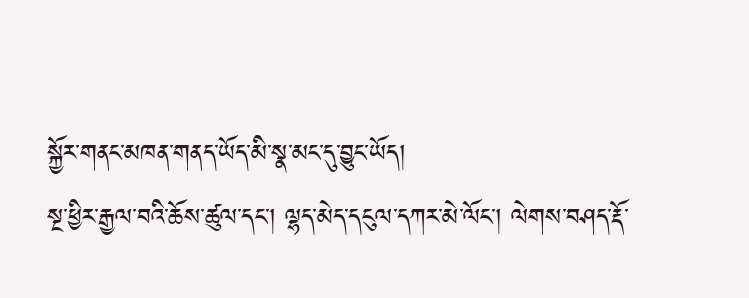སྐྱོར་གནང་མཁན་གནད་ཡོད་མི་སྣ་མང་དུ་བྱུང་ཡོད།
སྔ་ཕྱིར་རྒྱལ་བའི་ཆོས་ཚུལ་དང་། ལྷད་མེད་དངུལ་དཀར་མེ་ལོང་། ལེགས་བཤད་རྡོ་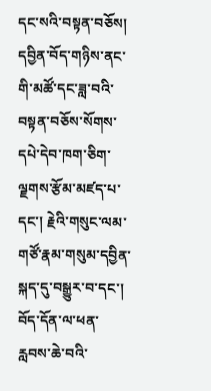དང་སའི་བསྟན་བཅོས། དབྱིན་བོད་གཉིས་ནང་གི་མཚོ་དང་ཟླ་བའི་བསྟན་བཅོས་སོགས་དཔེ་དེབ་ཁག་ཅིག་ལྗགས་རྩོམ་མཛད་པ་དང་། རྗེའི་གསུང་ལམ་གཙོ་རྣམ་གསུམ་དབྱིན་སྐད་དུ་བསྒྱུར་བ་དང་། བོད་དོན་ལ་ཕན་རླབས་ཆེ་བའི་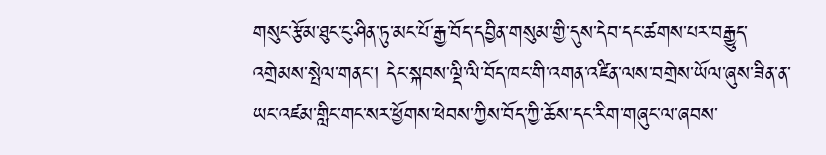གསུང་རྩོམ་ཐུང་ངུ་ཤིན་ཏུ་མང་པོ་རྒྱ་བོད་དབྱིན་གསུམ་གྱི་དུས་དེབ་དང་ཚགས་པར་བརྒྱུད་འགྲེམས་སྤེལ་གནང་། དེང་སྐབས་ལྡི་ལི་བོད་ཁང་གི་འགན་འཛིན་ལས་བགྲེས་ཡོལ་ཞུས་ཟིན་ན་ཡང་འཛམ་གླིང་གང་སར་ཕྱོགས་ཕེབས་ཀྱིས་བོད་ཀྱི་ཆོས་དང་རིག་གཞུང་ལ་ཞབས་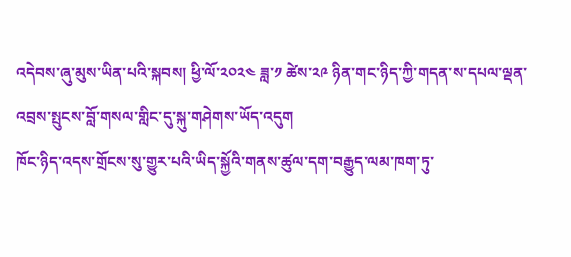འདེབས་ཞུ་མུས་ཡིན་པའི་སྐབས། ཕྱི་ལོ་༢༠༢༤ ཟླ་༡ ཚེས་༢༩ ཉིན་གང་ཉིད་ཀྱི་གདན་ས་དཔལ་ལྡན་འབྲས་སྤུངས་བློ་གསལ་གླིང་དུ་སྐུ་གཤེགས་ཡོད་འདུག
ཁོང་ཉིད་འདས་གྲོངས་སུ་གྱུར་པའི་ཡིད་སྐྱོའི་གནས་ཚུལ་དག་བརྒྱུད་ལམ་ཁག་ཏུ་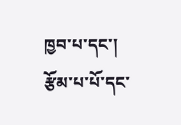ཁྱབ་པ་དང་། རྩོམ་པ་པོ་དང་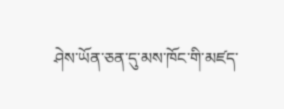ཤེས་ཡོན་ཅན་དུ་མས་ཁོང་གི་མཛད་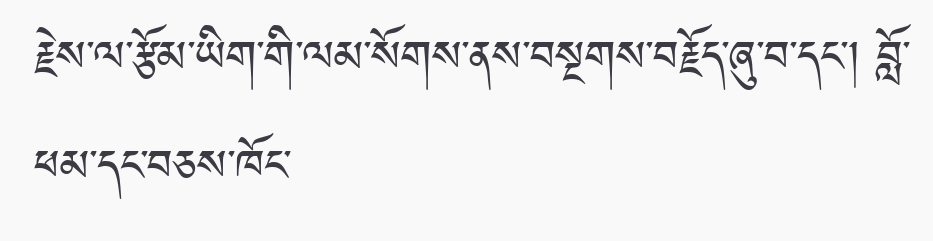རྗེས་ལ་རྩོམ་ཡིག་གི་ལམ་སོགས་ནས་བསྔགས་བརྗོད་ཞུ་བ་དང་། བློ་ཕམ་དང་བཅས་ཁོང་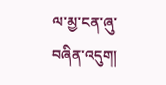ལ་མྱ་ངན་ཞུ་བཞིན་འདུག།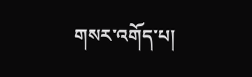གསར་འགོད་པ།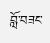བློ་བཟང་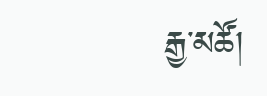རྒྱ་མཚོ།